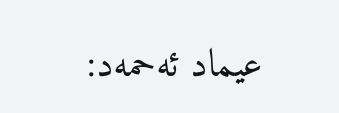عیماد ئه‌حمه‌د: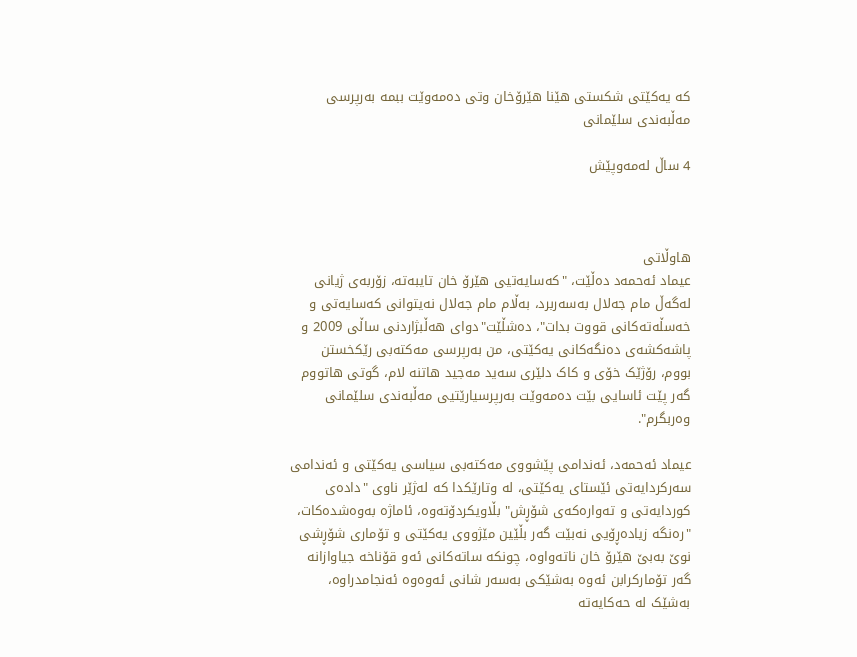که‌ یه‌کێتى شكستى هێنا هێرۆخان وتى ده‌مه‌وێت ببمه‌ به‌رپرسى مه‌ڵبه‌ندى سلێمانى

4 ساڵ لەمەوپێش



هاوڵاتى
عیماد ئه‌حمه‌د ده‌ڵێت، "که‌سایه‌تیى هێرۆ خان تایبه‌ته‌، زۆربه‌ى ژیانى له‌گه‌ڵ مام جه‌لال به‌سه‌ربرد، به‌ڵام مام جه‌لال نه‌یتوانى که‌سایه‌تى و خه‌سڵه‌ته‌کانى قووت بدات"، ده‌شڵێت"دواى هه‌ڵبژاردنى ساڵى 2009 و پاشه‌کشه‌ى ده‌نگه‌کانى یه‌کێتی، من به‌رپرسى مه‌کته‌بى رێکخستن بووم، رۆژێک خۆى و کاک دلێرى سه‌ید مه‌جید هاتنه‌ لام، گوتى هاتووم گه‌ر پێت ئاسایى بێت ده‌مه‌وێت به‌رپرسیارێتیى مه‌ڵبه‌ندى سلێمانى وه‌ربگرم".

عیماد ئه‌حمه‌د، ئه‌ندامى پێشووى مه‌کته‌بى سیاسى یه‌کێتى و ئه‌ندامى سه‌رکردایه‌تى ئێستاى یه‌کێتی، له‌ وتارێکدا که‌ له‌ژێر ناوى "داده‌ى کوردایه‌تى و ته‌واره‌که‌ى شۆڕش" بڵاویکردۆته‌وه‌، ئاماژه‌ به‌وه‌شده‌کات، "ره‌نگه‌ زیاده‌ڕۆیى نه‌بێت گه‌ر بڵێین مێژووى یه‌کێتى و تۆمارى شۆڕشى نوێ به‌بێ هێرۆ خان ناته‌واوه‌، چونکه‌ ساته‌کانى ئه‌و قۆناخه‌ جیاوازانه‌ گه‌ر تۆمارکرابن ئه‌وه‌ به‌شێکى به‌سه‌ر شانى ئه‌وه‌وه‌ ئه‌نجامدراوه‌، به‌شێک له‌ حه‌کایه‌ته‌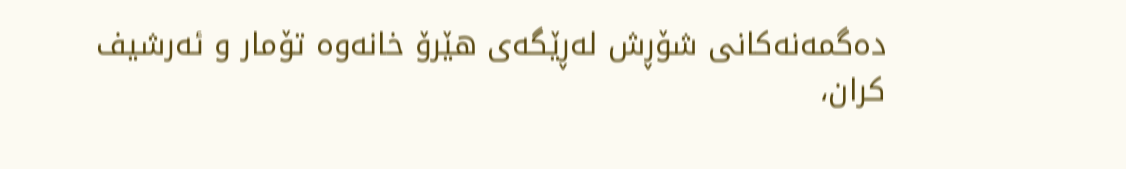ده‌گمه‌نه‌کانى شۆڕش له‌ڕێگه‌ى هێرۆ خانه‌وه‌ تۆمار و ئه‌رشیف کران،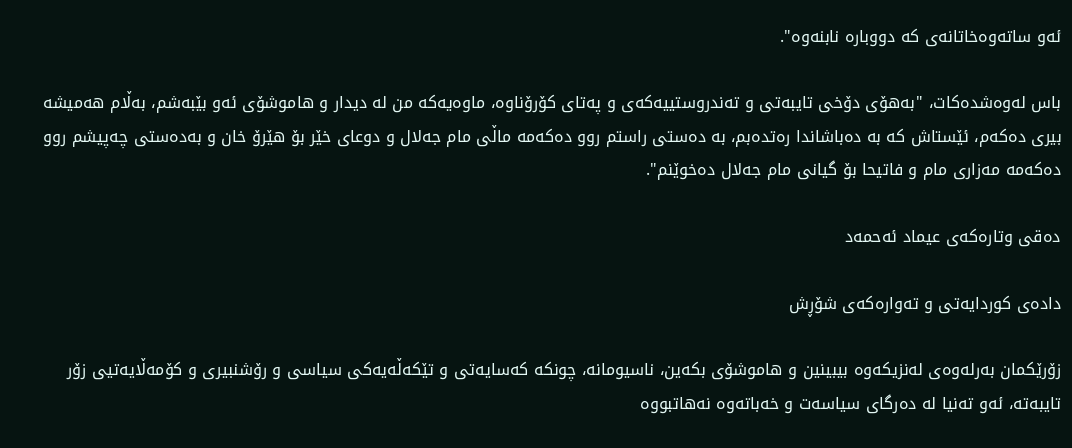ئه‌و ساته‌وه‌خاتانه‌ى که‌ دووباره‌ نابنه‌وه‌".

باس له‌وه‌شده‌کات، "به‌هۆى دۆخى تایبه‌تى و ته‌ندروستییه‌که‌ى و په‌تاى کۆرۆناوه‌، ماوه‌یه‌که‌ من له‌ ‌دیدار و هاموشۆى ئه‌و بێبه‌شم، به‌ڵام هه‌میشه‌ بیرى ده‌که‌م، ئێستاش که‌ به‌ ‌ده‌باشاندا ره‌تده‌بم، به‌ ‌ده‌ستى راستم روو ده‌که‌مه‌ ماڵى مام جه‌لال و دوعاى خێر بۆ هێرۆ خان و به‌ده‌ستى چه‌پیشم روو ده‌که‌مه‌ مه‌زارى مام و فاتیحا بۆ گیانى مام جه‌لال ده‌خوێنم".

ده‌قى وتاره‌که‌ى عیماد ئه‌حمه‌د

داده‌ى کوردایه‌تى و ته‌واره‌که‌ى شۆڕش

زۆرێکمان به‌رله‌وه‌ى له‌نزیکه‌وه‌ بیبینین و هاموشۆى بکه‌ین، ناسیومانه‌، چونکه‌ که‌سایه‌تى و تێکه‌ڵه‌یه‌کى سیاسى و رۆشنبیرى و کۆمه‌ڵایه‌تیى زۆر تایبه‌ته‌، ئه‌و ته‌نیا له‌ ‌ده‌رگاى سیاسه‌ت و خه‌باته‌وه‌ نه‌هاتبووه‌‌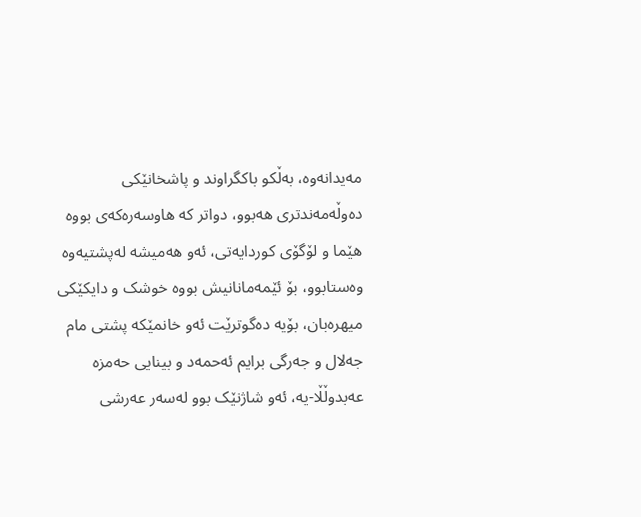مه‌یدانه‌وه‌، به‌ڵکو باکگراو‌ند و پاشخانێکى ده‌وڵه‌مه‌ندترى هه‌بوو، دواتر که‌ هاوسه‌ره‌که‌ى بووه‌ هێما و لۆگۆى کوردایه‌تی، ئه‌و هه‌میشه‌ له‌پشتیه‌وه‌ وه‌ستابوو، بۆ ئێمه‌مانانیش بووه‌ خوشک و دایکێکى میهره‌بان، بۆیه‌ ده‌گوترێت ئه‌و خانمێکه‌ پشتى مام جه‌لال و جه‌رگى برایم ئه‌حمه‌د و بینایى حه‌مزه‌ عه‌بدوڵڵا-یه‌، ئه‌و شاژنێک بوو له‌سه‌ر عه‌رشى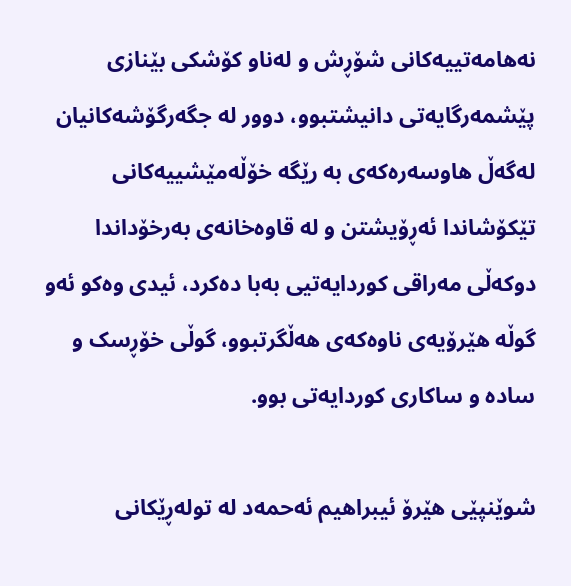نه‌هامه‌تییه‌کانى شۆڕش و له‌ناو کۆشکى بێنازى پێشمه‌رگایه‌تى دانیشتبوو، دوور له‌ جگه‌رگۆشه‌کانیان له‌گه‌ڵ هاوسه‌ره‌که‌ى به‌ رێگه‌ خۆڵه‌مێشییه‌کانى تێکۆشاندا ئه‌ڕۆیشتن و له‌ قاوه‌خانه‌ى به‌رخۆداندا دوکه‌ڵى مه‌راقى کوردایه‌تیى به‌با ده‌کرد، ئیدى وه‌کو ئه‌و گوڵه‌ هێرۆیه‌ى ناوه‌که‌ى هه‌ڵگرتبوو، گوڵى خۆڕسک و ساده‌ و ساکارى کوردایه‌تى بوو‌.

شوێنپێى هێرۆ ئیبراهیم ئه‌حمه‌د له‌ توله‌ڕێکانى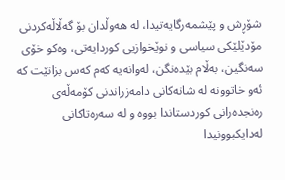شۆڕش و پێشمه‌رگایه‌تیدا، له‌ هه‌وڵدان بۆ گه‌ڵاڵه‌کردنى مۆدێلێکى سیاسى و نوێخوازیى کوردایه‌تی، وه‌کو خۆى سه‌نگین، به‌ڵام بێده‌نگن، له‌وانه‌یه‌ که‌م که‌س بزانێت که‌ ئه‌و خاتوونه‌ له‌ شانه‌کانى دامه‌زراندنى کۆمه‌ڵه‌ى ره‌نجده‌رانى کوردستاندا بووه‌ ‌و له‌ ‌سه‌ره‌تاکانى له‌دایکبوونیدا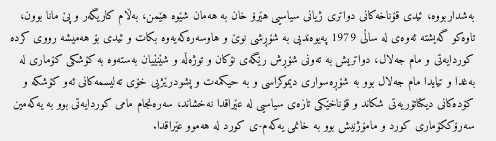به‌شداربووه‌، ئیدى قۆناخه‌کانى دواترى ژیانى سیاسیى هێرۆ خان به‌ ‌هه‌مان شێوه‌ هێمن، به‌ڵام کاریگه‌ر و پێ‌ مانا بوون، تاوه‌کو گه‌یشته‌ ئه‌وه‌ى له‌ ‌ساڵى 1979 په‌یوه‌ندیى به‌ شۆڕشى نوێ و هاوسه‌ره‌که‌یه‌وه‌ بکات و ئیدى بۆ هه‌میشه‌ رووى کرده‌ کوردایه‌تى و مام جه‌لال، دواتریش به‌ ‌ته‌ونى شۆڕش رێگه‌ى نۆکان و توژه‌ڵه‌ و شێنێیان به‌سته‌وه‌ به‌ کۆشکى کۆمارى له‌ به‌غدا و تیایدا مام جه‌لال بوو به‌ ‌شۆڕه‌سوارى دیموکراسى و به‌ ‌حیکمه‌ت و پشودرێژیى خۆى ته‌لیسمه‌کانى ئه‌و کۆشکه‌ و کۆده‌کانى دیکتاتۆریه‌تى شکاند و قۆناخێکى تازه‌ى سیاسیى له‌ ‌عێراقدا نه‌خشاند، سه‌ره‌نجام مامى کوردایه‌تى بوو به‌ ‌یه‌که‌مین سه‌رۆککۆمارى کورد و مامۆژنیش بوو به‌ ‌خانمى یه‌که‌م-ى کورد له‌ هه‌موو عێراقدا.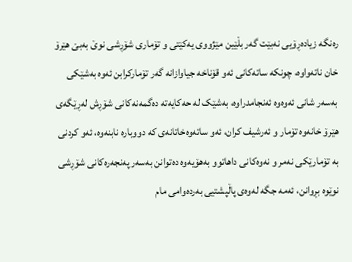ره‌نگه‌ زیاده‌ڕۆیى نه‌بێت گه‌ر بڵێین مێژووى یه‌کێتى و تۆمارى شۆڕشى نوێ به‌بێ هێرۆ خان ناته‌واوه‌، چونکه‌ ساته‌کانى ئه‌و قۆناخه‌ جیاوازانه‌ گه‌ر تۆمارکرابن ئه‌وه‌ به‌شێکى به‌سه‌ر شانى ئه‌وه‌وه‌ ئه‌نجامدراوه‌، به‌شێک له‌ حه‌کایه‌ته‌ ده‌گمه‌نه‌کانى شۆڕش له‌ڕێگه‌ى هێرۆ خانه‌وه‌ تۆمار و ئه‌رشیف کران، ئه‌و ساته‌وه‌خاتانه‌ى که‌ دووباره‌ نابنه‌وه‌، ئه‌و کردنى به‌ تۆمارێکى نه‌مر و نه‌وه‌کانى داهاتوو به‌هۆیه‌وه‌ ده‌توانن به‌سه‌ر په‌نجه‌ره‌کانى شۆڕشى نوێوه‌ بڕوانن، ئه‌مه‌ جگه‌ له‌وه‌ى پاڵپشتیى به‌رده‌وامى مام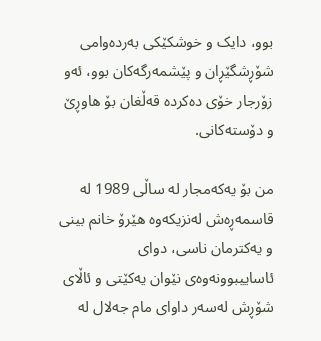بوو، دایک و خوشکێکى به‌رده‌وامى شۆڕشگێڕان و پێشمه‌رگه‌کان بوو، ئه‌و زۆرجار خۆى ده‌کرده‌ قه‌ڵغان بۆ هاوڕێ و دۆسته‌کانی.

من بۆ یه‌که‌مجار له‌ ساڵى 1989 له‌ قاسمه‌ڕه‌ش له‌نزیکه‌وه‌ هێرۆ خانم بینى و یه‌کترمان ناسی، دواى ئاساییبوونه‌وه‌ى نێوان یه‌کێتى و ئاڵاى شۆڕش له‌سه‌ر داواى مام جه‌لال له‌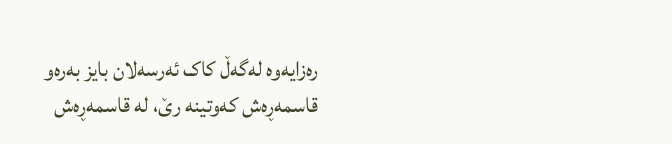ره‌زایه‌وه‌ له‌گه‌ڵ کاک ئه‌رسه‌لان بایز به‌ره‌و قاسمه‌ڕه‌ش که‌وتینه‌ رێ، له‌ قاسمه‌ڕه‌ش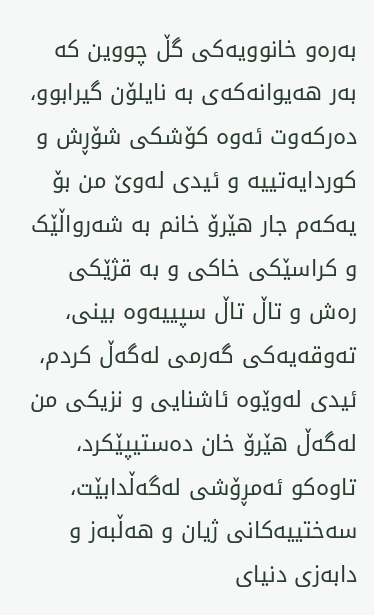به‌ره‌و خانوویه‌کى گڵ چووین که‌ به‌ر هه‌یوانه‌که‌ى به‌ نایلۆن گیرابوو، ده‌رکه‌وت ئه‌وه‌ کۆشکى شۆڕش و کوردایه‌تییه‌ و ئیدى له‌وێ من بۆ یه‌که‌م جار هێرۆ خانم به‌ شه‌رواڵێک و کراسێکى خاکى و به‌ ‌قژێکى ره‌ش و تاڵ تاڵ سپییه‌وه‌ بینی، ته‌وقه‌یه‌کى گه‌رمى له‌گه‌ڵ کردم، ئیدى له‌وێوه‌ ئاشنایى و نزیکى من له‌گه‌ڵ هێرۆ خان ده‌ستیپێکرد، تاوه‌کو ئه‌مڕۆشى له‌گه‌ڵدابێت، سه‌ختییه‌کانى ژیان و هه‌ڵبه‌ز و دابه‌زى دنیاى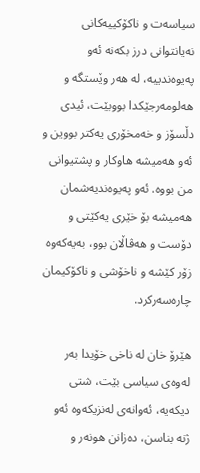سیاسه‌ت و ناکۆکییه‌کانى نه‌یانتوانى درز بکه‌نه‌ ئه‌و په‌یوه‌ندییه‌، له‌ ‌هه‌ر وێستگه‌ ‌و هه‌لومه‌رجێکدا بووبێت، ئیدى دڵسۆز و خه‌مخۆرى یه‌کتر بووین و ئه‌و هه‌میشه‌ هاوکار و پشتیوانى من بووه‌. ئه‌و په‌یوه‌ندیه‌شمان هه‌میشه‌ بۆ خێرى یه‌کێتى و دۆست و هه‌ڤاڵان بوو، به‌یه‌که‌وه‌ زۆر کێشه‌ و ناخۆشى و ناکۆکیمان چاره‌سه‌رکرد.

هێرۆ خان له‌ ناخى خۆیدا به‌ر له‌وه‌ى سیاسى بێت، شتى دیکه‌یه‌‌، ئه‌وانه‌ى له‌نزیکه‌وه‌ ئه‌و ژنه‌ بناسن، ده‌زانن هونه‌ر و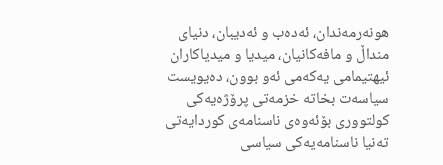هونه‌رمه‌ندان، ئه‌ده‌ب و ئه‌دیبان، دنیاى منداڵ و مافه‌کانیان، میدیا و میدیاکاران ئیهتیمامى یه‌که‌مى ئه‌و بوون، ده‌یویست سیاسه‌ت بخاته‌ خزمه‌تى پرۆژه‌یه‌کى کو‌لتوورى بۆئه‌وه‌ى ناسنامه‌ى کوردایه‌تى ته‌نیا ناسنامه‌یه‌کى سیاسى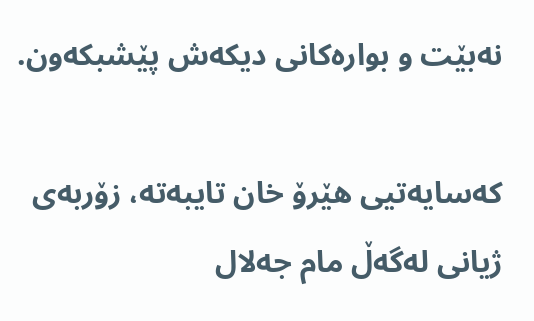نه‌بێت و بواره‌کانى دیکه‌ش پێشبکه‌ون.

که‌سایه‌تیى هێرۆ خان تایبه‌ته‌، زۆربه‌ى ژیانى له‌گه‌ڵ مام جه‌لال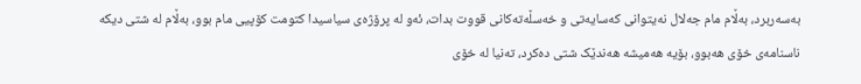به‌سه‌ربرد، به‌ڵام مام جه‌لال نه‌یتوانى که‌سایه‌تى و خه‌سڵه‌ته‌کانى قووت بدات، ئه‌و له‌ پرۆژه‌ى سیاسیدا کتومت کۆپیى مام بوو، به‌ڵام له‌ ‌شتى دیکه‌ ناسنامه‌ى خۆى هه‌بوو، بۆیه‌ هه‌میشه‌ هه‌ندێک شتى ده‌کرد، ته‌نیا له‌ ‌خۆى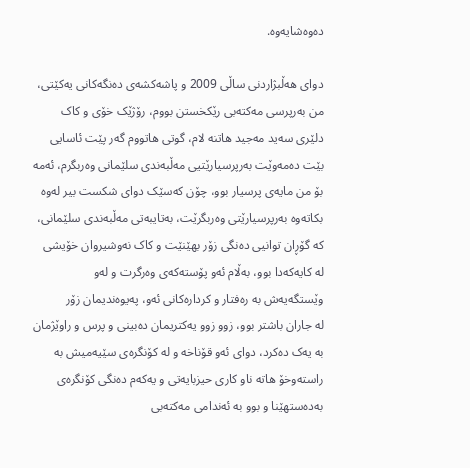ده‌وه‌شایه‌وه‌.

دواى هه‌ڵبژاردنى ساڵى 2009 و پاشه‌کشه‌ى ده‌نگه‌کانى یه‌کێتی، من به‌رپرسى مه‌کته‌بى رێکخستن بووم، رۆژێک خۆى و کاک دلێرى سه‌ید مه‌جید هاتنه‌ لام، گوتى هاتووم گه‌ر پێت ئاسایى بێت ده‌مه‌وێت به‌رپرسیارێتیى مه‌ڵبه‌ندى سلێمانى وه‌ربگرم، ئه‌مه‌ بۆ من مایه‌ى پرسیار بوو، چۆن که‌سێک دواى شکست بیر له‌وه‌ بکاته‌وه‌ به‌رپرسیارێتى وه‌ربگرێت، به‌تایبه‌تى مه‌ڵبه‌ندى سلێمانی، که‌ گۆڕان توانیى ده‌نگى زۆر بهێنێت و کاک نه‌وشیروان خۆیشى له‌ ‌کایه‌که‌دا بوو، به‌ڵام ئه‌و پۆسته‌که‌ى وه‌رگرت و له‌و وێستگه‌یه‌ش به‌ ره‌فتار و کرداره‌کانى ئه‌و، په‌یوه‌ندیمان زۆر له‌ ‌جاران باشتر بوو، زوو زوو یه‌کتریمان ده‌بینى و پرس و راوێژمان به‌ یه‌ک ده‌کرد، دواى ئه‌و قۆناخه‌ و له‌ ‌کۆنگره‌ى سێیه‌میش به‌ راسته‌وخۆ هاته‌ ناو کارى حیزبایه‌تى و یه‌که‌م ده‌نگى کۆنگره‌ى به‌ده‌ستهێنا و بوو به‌ ئه‌ندامى مه‌کته‌بى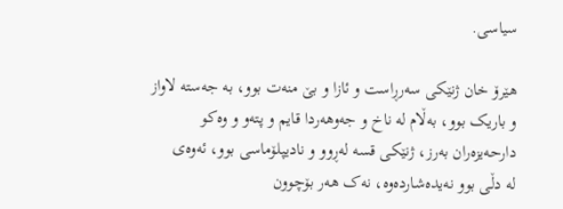سیاسی.

هێرۆ خان ژنێکى سه‌رڕاست و ئازا و بێ منه‌ت بوو، به‌ ‌جه‌سته‌ لاواز و باریک بوو، به‌ڵام له‌ ‌ناخ و جه‌وهه‌ردا قایم و پته‌و و وه‌کو دارحه‌یزه‌ران به‌رز، ژنێکى قسه‌ له‌ڕوو و نادیپلۆماسى بوو، ئه‌وه‌ى له‌ ‌دڵى بوو نه‌یده‌شارده‌وه‌، نه‌ک هه‌ر بۆچوون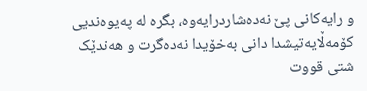و رایه‌کانى پێ نه‌ده‌شاردرایه‌وه‌، بگره‌ له‌ ‌په‌یوه‌ندیى کۆمه‌ڵایه‌تیشدا دانى به‌خۆیدا نه‌ده‌گرت و هه‌ندێک شتى قووت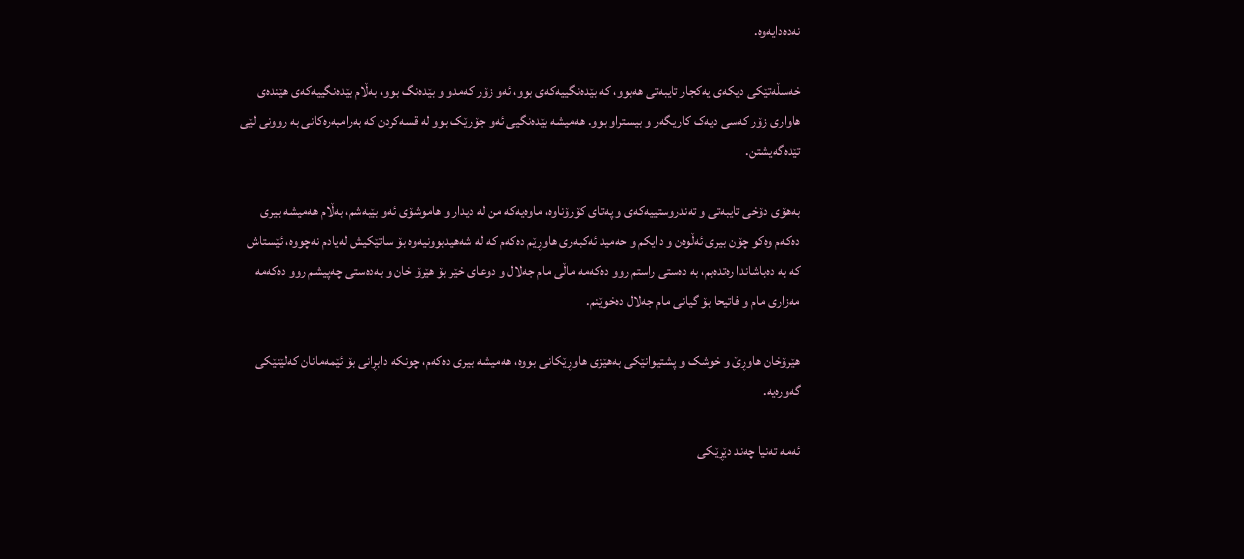نه‌ده‌دایه‌وه‌.

خه‌سڵه‌تێکى دیکه‌ى یه‌کجار تایبه‌تى هه‌بوو، که‌ بێده‌نگییه‌که‌ى بوو، ئه‌و زۆر که‌مدو و بێده‌نگ بوو، به‌ڵام بێده‌نگییه‌که‌ى هێنده‌ى هاوارى زۆر که‌سى دیه‌ک کاریگه‌ر و بیستراو بوو. هه‌میشه‌ بێده‌نگیى ئه‌و جۆرێک‌ بوو له‌ قسه‌کردن که‌ به‌رامبه‌ره‌کانى به‌ ‌روونى لێى تێده‌گه‌یشتن.

به‌هۆى دۆخى تایبه‌تى و ته‌ندروستییه‌که‌ى و په‌تاى کۆرۆناوه‌، ماوه‌یه‌که‌ من له‌ ‌دیدار و هاموشۆى ئه‌و بێبه‌شم، به‌ڵام هه‌میشه‌ بیرى ده‌که‌م وه‌کو چۆن بیرى ئه‌ڵوه‌ن و دایکم و حه‌مید ئه‌کبه‌رى هاوڕێم ده‌که‌م که‌ له‌ ‌شه‌هیدبوونیه‌وه‌ بۆ ساتێکیش له‌یادم نه‌چووه‌، ئێستاش که‌ به‌ ‌ده‌باشاندا ره‌تده‌بم، به‌ ‌ده‌ستى راستم روو ده‌که‌مه‌ ماڵى مام جه‌لال و دوعاى خێر بۆ هێرۆ خان و به‌ده‌ستى چه‌پیشم روو ده‌که‌مه‌ مه‌زارى مام و فاتیحا بۆ گیانى مام جه‌لال ده‌خوێنم.

هێرۆخان هاوڕێ و خوشک و پشتیوانێکى به‌هێزى هاوڕێکانى بووه‌، هه‌میشه‌ بیرى ده‌که‌م، چونکه‌ دابڕانى بۆ ئێمه‌مانان که‌لێنێکى گه‌وره‌یه‌.

ئه‌مه‌ ته‌نیا چه‌ند دێڕێکى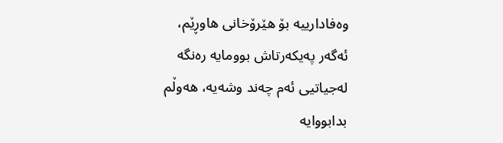وه‌فادارییه‌ بۆ هێرۆخانى هاوڕێم، ئه‌گه‌ر په‌یکه‌رتاش بوومایه‌ ره‌نگه‌ له‌جیاتیى ئه‌م چه‌ند وشه‌یه‌، هه‌وڵم بدابووایه‌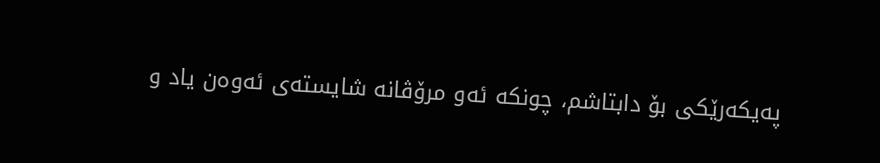په‌یکه‌رێکى بۆ دابتاشم، چونکه‌ ئه‌و مرۆڤانه‌ شایسته‌ى ئه‌وه‌ن یاد و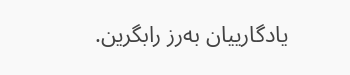یادگارییان به‌رز رابگرین.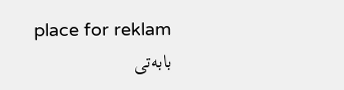place for reklam
بابه‌تی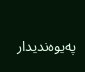په‌یوه‌ندیدار